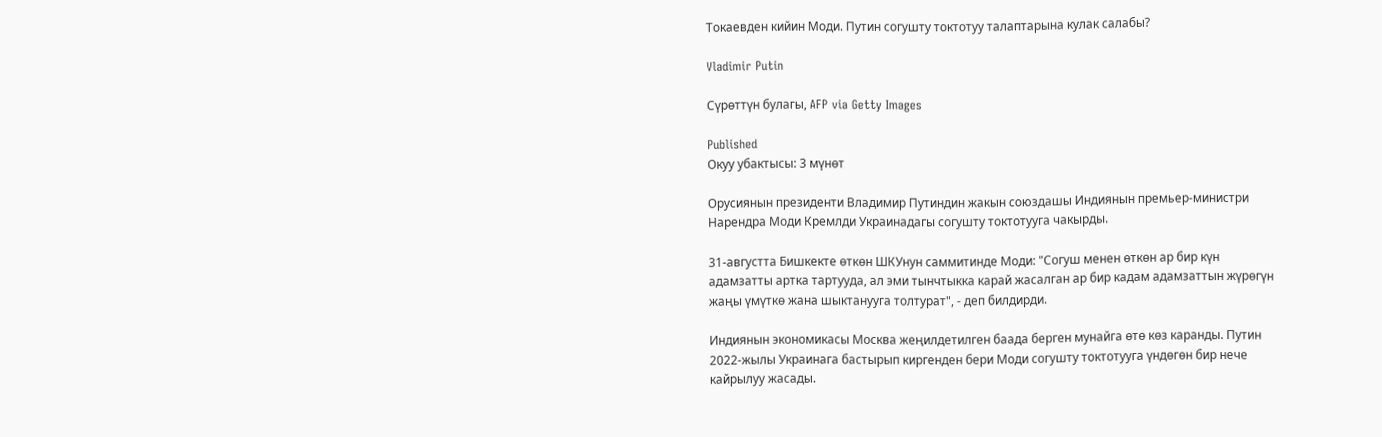Токаевден кийин Моди. Путин согушту токтотуу талаптарына кулак салабы?

Vladimir Putin

Сүрөттүн булагы, AFP via Getty Images

Published
Окуу убактысы: 3 мүнөт

Орусиянын президенти Владимир Путиндин жакын союздашы Индиянын премьер-министри Нарендра Моди Кремлди Украинадагы согушту токтотууга чакырды.

31-августта Бишкекте өткөн ШКУнун саммитинде Моди: "Согуш менен өткөн ар бир күн адамзатты артка тартууда, ал эми тынчтыкка карай жасалган ар бир кадам адамзаттын жүрөгүн жаңы үмүткө жана шыктанууга толтурат", - деп билдирди.

Индиянын экономикасы Москва жеңилдетилген баада берген мунайга өтө көз каранды. Путин 2022-жылы Украинага бастырып киргенден бери Моди согушту токтотууга үндөгөн бир нече кайрылуу жасады.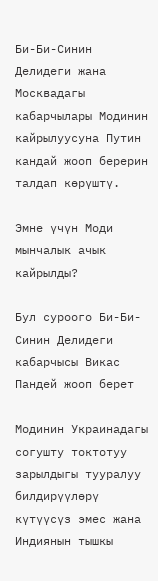Би-Би-Синин Делидеги жана Москвадагы кабарчылары Модинин кайрылуусуна Путин кандай жооп берерин талдап көрүштү.

Эмне үчүн Моди мынчалык ачык кайрылды?

Бул суроого Би-Би-Синин Делидеги кабарчысы Викас Пандей жооп берет

Модинин Украинадагы согушту токтотуу зарылдыгы тууралуу билдирүүлөрү күтүүсүз эмес жана Индиянын тышкы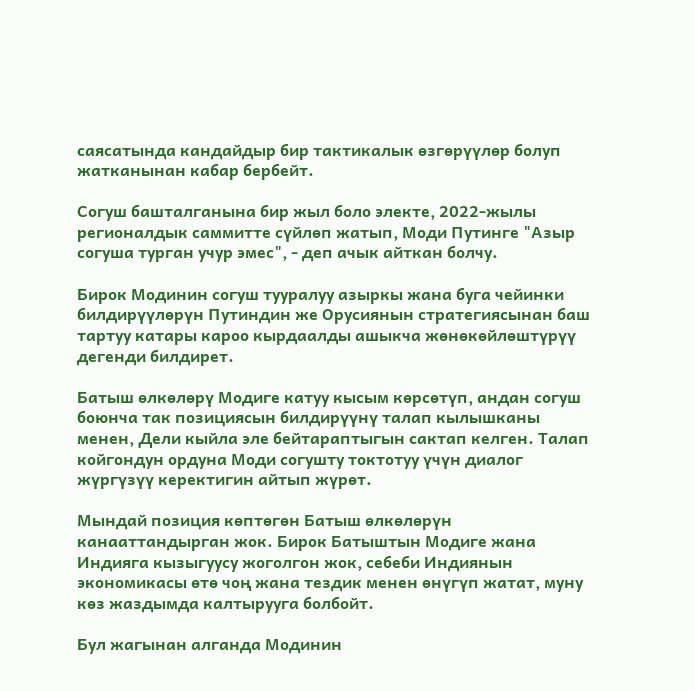саясатында кандайдыр бир тактикалык өзгөрүүлөр болуп жатканынан кабар бербейт.

Согуш башталганына бир жыл боло электе, 2022-жылы регионалдык саммитте сүйлөп жатып, Моди Путинге "Азыр согуша турган учур эмес", - деп ачык айткан болчу.

Бирок Модинин согуш тууралуу азыркы жана буга чейинки билдирүүлөрүн Путиндин же Орусиянын стратегиясынан баш тартуу катары кароо кырдаалды ашыкча жөнөкөйлөштүрүү дегенди билдирет.

Батыш өлкөлөрү Модиге катуу кысым көрсөтүп, андан согуш боюнча так позициясын билдирүүнү талап кылышканы менен, Дели кыйла эле бейтараптыгын сактап келген. Талап койгондун ордуна Моди согушту токтотуу үчүн диалог жүргүзүү керектигин айтып жүрөт.

Мындай позиция көптөгөн Батыш өлкөлөрүн канааттандырган жок. Бирок Батыштын Модиге жана Индияга кызыгуусу жоголгон жок, себеби Индиянын экономикасы өтө чоң жана тездик менен өнүгүп жатат, муну көз жаздымда калтырууга болбойт.

Бул жагынан алганда Модинин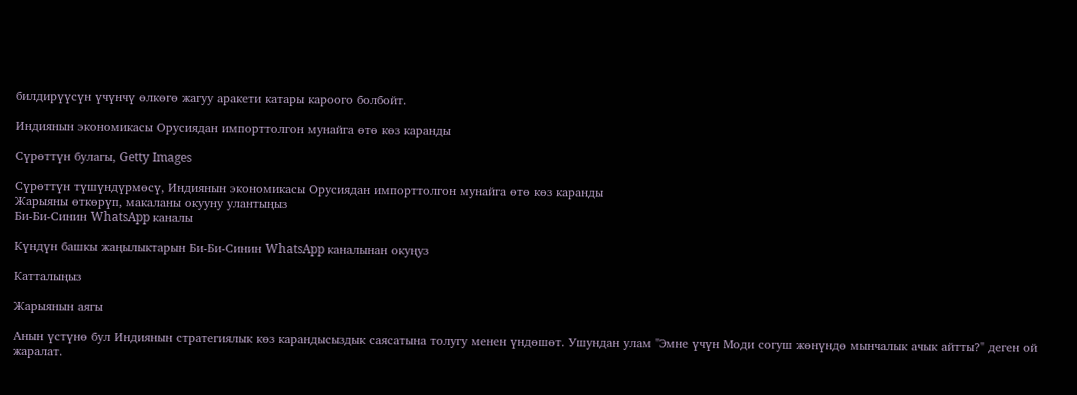билдирүүсүн үчүнчү өлкөгө жагуу аракети катары кароого болбойт.

Индиянын экономикасы Орусиядан импорттолгон мунайга өтө көз каранды

Сүрөттүн булагы, Getty Images

Сүрөттүн түшүндүрмөсү, Индиянын экономикасы Орусиядан импорттолгон мунайга өтө көз каранды
Жарыяны өткөрүп, макаланы окууну улантыңыз
Би-Би-Синин WhatsApp каналы

Күндүн башкы жаңылыктарын Би-Би-Синин WhatsApp каналынан окуңуз

Катталыңыз

Жарыянын аягы

Анын үстүнө бул Индиянын стратегиялык көз карандысыздык саясатына толугу менен үндөшөт. Ушундан улам "Эмне үчүн Моди согуш жөнүндө мынчалык ачык айтты?" деген ой жаралат.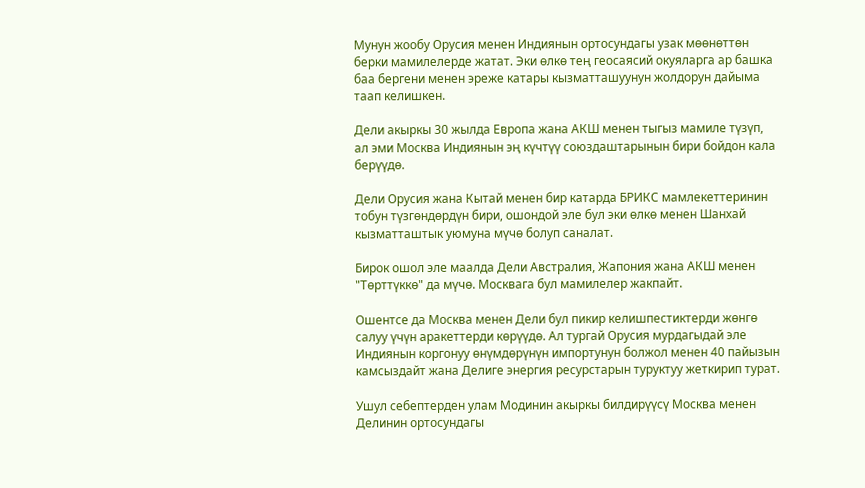Мунун жообу Орусия менен Индиянын ортосундагы узак мөөнөттөн берки мамилелерде жатат. Эки өлкө тең геосаясий окуяларга ар башка баа бергени менен эреже катары кызматташуунун жолдорун дайыма таап келишкен.

Дели акыркы 30 жылда Европа жана АКШ менен тыгыз мамиле түзүп, ал эми Москва Индиянын эң күчтүү союздаштарынын бири бойдон кала берүүдө.

Дели Орусия жана Кытай менен бир катарда БРИКС мамлекеттеринин тобун түзгөндөрдүн бири, ошондой эле бул эки өлкө менен Шанхай кызматташтык уюмуна мүчө болуп саналат.

Бирок ошол эле маалда Дели Австралия, Жапония жана АКШ менен "Төрттүккө" да мүчө. Москвага бул мамилелер жакпайт.

Ошентсе да Москва менен Дели бул пикир келишпестиктерди жөнгө салуу үчүн аракеттерди көрүүдө. Ал тургай Орусия мурдагыдай эле Индиянын коргонуу өнүмдөрүнүн импортунун болжол менен 40 пайызын камсыздайт жана Делиге энергия ресурстарын туруктуу жеткирип турат.

Ушул себептерден улам Модинин акыркы билдирүүсү Москва менен Делинин ортосундагы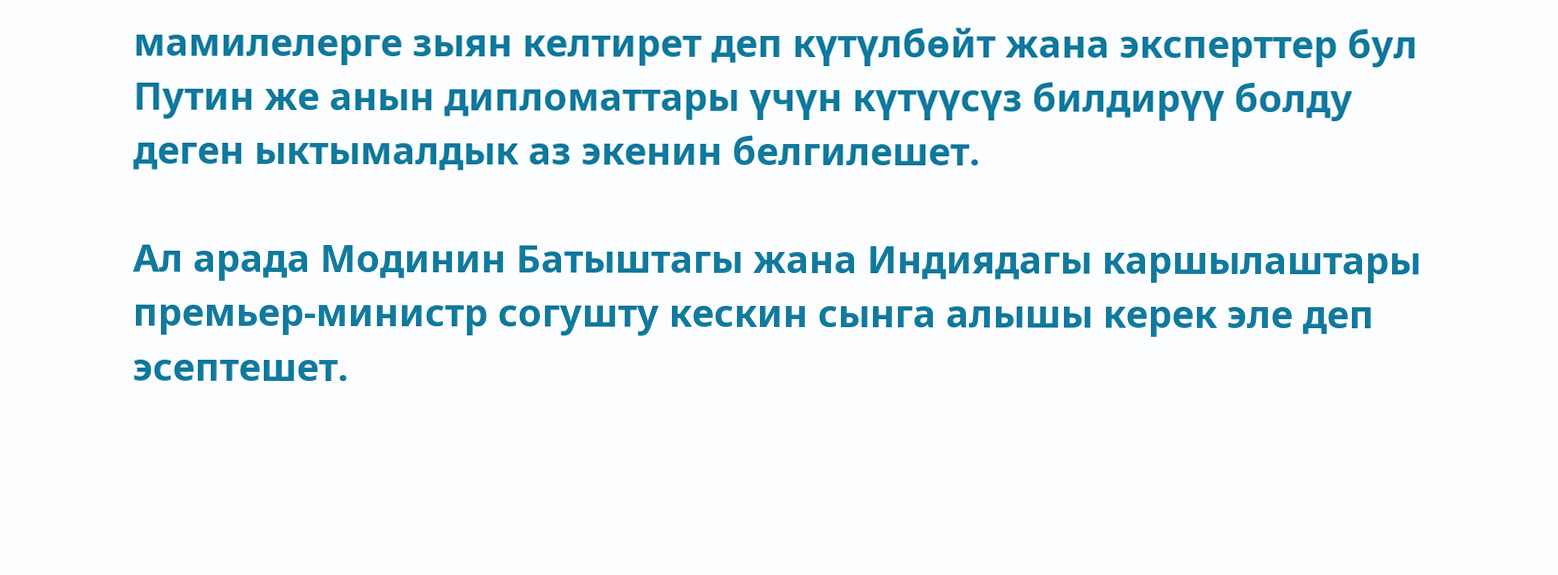мамилелерге зыян келтирет деп күтүлбөйт жана эксперттер бул Путин же анын дипломаттары үчүн күтүүсүз билдирүү болду деген ыктымалдык аз экенин белгилешет.

Ал арада Модинин Батыштагы жана Индиядагы каршылаштары премьер-министр согушту кескин сынга алышы керек эле деп эсептешет.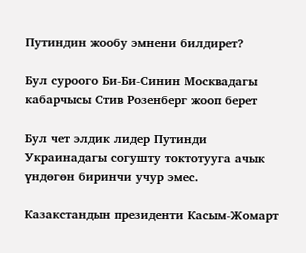Путиндин жообу эмнени билдирет?

Бул суроого Би-Би-Синин Москвадагы кабарчысы Стив Розенберг жооп берет

Бул чет элдик лидер Путинди Украинадагы согушту токтотууга ачык үндөгөн биринчи учур эмес.

Казакстандын президенти Касым-Жомарт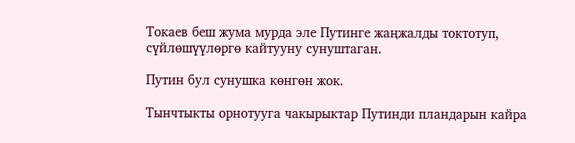Токаев беш жума мурда эле Путинге жаңжалды токтотуп, сүйлөшүүлөргө кайтууну сунуштаган.

Путин бул сунушка көнгөн жок.

Тынчтыкты орнотууга чакырыктар Путинди пландарын кайра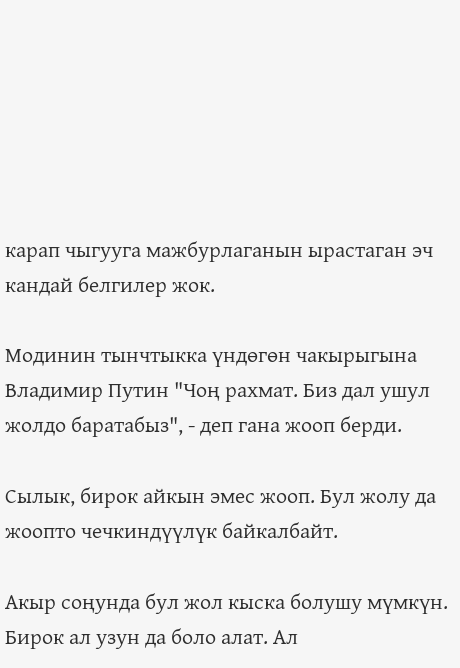карап чыгууга мажбурлаганын ырастаган эч кандай белгилер жок.

Модинин тынчтыкка үндөгөн чакырыгына Владимир Путин "Чоң рахмат. Биз дал ушул жолдо баратабыз", - деп гана жооп берди.

Сылык, бирок айкын эмес жооп. Бул жолу да жоопто чечкиндүүлүк байкалбайт.

Акыр соңунда бул жол кыска болушу мүмкүн. Бирок ал узун да боло алат. Ал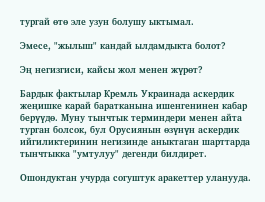тургай өтө эле узун болушу ыктымал.

Эмесе, "жылыш" кандай ылдамдыкта болот?

Эң негизгиси, кайсы жол менен жүрөт?

Бардык фактылар Кремль Украинада аскердик жеңишке карай баратканына ишенгенинен кабар берүүдө. Муну тынчтык терминдери менен айта турган болсок, бул Орусиянын өзүнүн аскердик ийгиликтеринин негизинде аныктаган шарттарда тынчтыкка "умтулуу" дегенди билдирет.

Ошондуктан учурда согуштук аракеттер уланууда.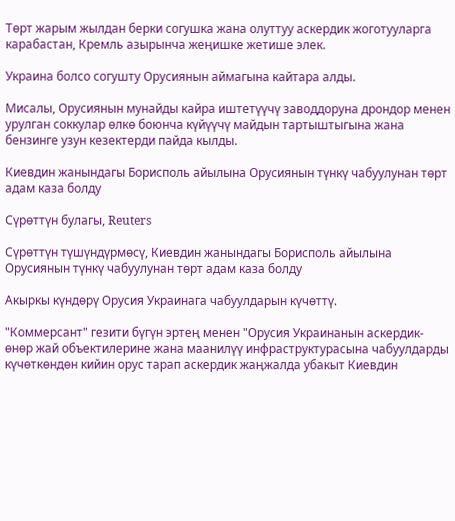Төрт жарым жылдан берки согушка жана олуттуу аскердик жоготууларга карабастан, Кремль азырынча жеңишке жетише элек.

Украина болсо согушту Орусиянын аймагына кайтара алды.

Мисалы, Орусиянын мунайды кайра иштетүүчү заводдоруна дрондор менен урулган соккулар өлкө боюнча күйүүчү майдын тартыштыгына жана бензинге узун кезектерди пайда кылды.

Киевдин жанындагы Борисполь айылына Орусиянын түнкү чабуулунан төрт адам каза болду

Сүрөттүн булагы, Reuters

Сүрөттүн түшүндүрмөсү, Киевдин жанындагы Борисполь айылына Орусиянын түнкү чабуулунан төрт адам каза болду

Акыркы күндөрү Орусия Украинага чабуулдарын күчөттү.

"Коммерсант" гезити бүгүн эртең менен "Орусия Украинанын аскердик-өнөр жай объектилерине жана маанилүү инфраструктурасына чабуулдарды күчөткөндөн кийин орус тарап аскердик жаңжалда убакыт Киевдин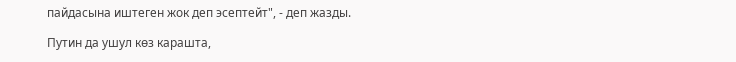пайдасына иштеген жок деп эсептейт", - деп жазды.

Путин да ушул көз карашта,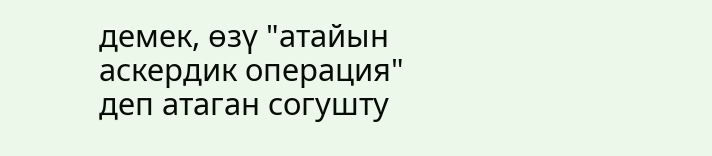демек, өзү "атайын аскердик операция" деп атаган согушту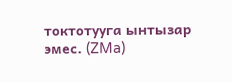токтотууга ынтызар эмес. (ZMa)